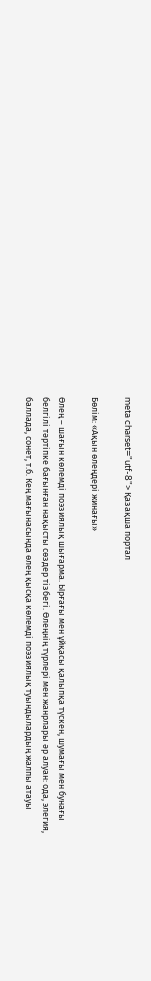meta charset="utf-8"> Қазақша портал

Бөлім: «Ақын өлеңдері жинағы»

Өлең – шағын көлемді поэзиялық шығарма. Ырғағы мен ұйқасы қалыпқа түскен, шумағы мен бунағы белгілі тәртіпке бағынған нақысты сөздер тізбегі. Өлеңнің түрлері мен жанрлары әр алуан: ода, элегия, баллада, сонет, т.б. Кең мағынасында өлең қысқа көлемді поэзиялық туындылардың жалпы атауы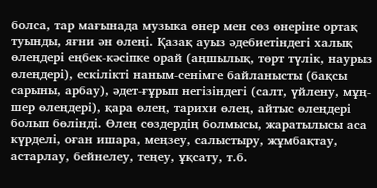болса, тар мағынада музыка өнер мен сөз өнеріне ортақ туынды, яғни ән өлеңі. Қазақ ауыз әдебиетіндегі халық өлеңдері еңбек-кәсіпке орай (аңшылық, төрт түлік, наурыз өлеңдері), ескілікті наным-сенімге байланысты (бақсы сарыны, арбау), әдет-ғұрып негізіндегі (салт, үйлену, мұң-шер өлеңдері), қара өлең, тарихи өлең, айтыс өлеңдері болып бөлінді. Өлең сөздердің болмысы, жаратылысы аса күрделі, оған ишара, меңзеу, салыстыру, жұмбақтау, астарлау, бейнелеу, теңеу, ұқсату, т.б.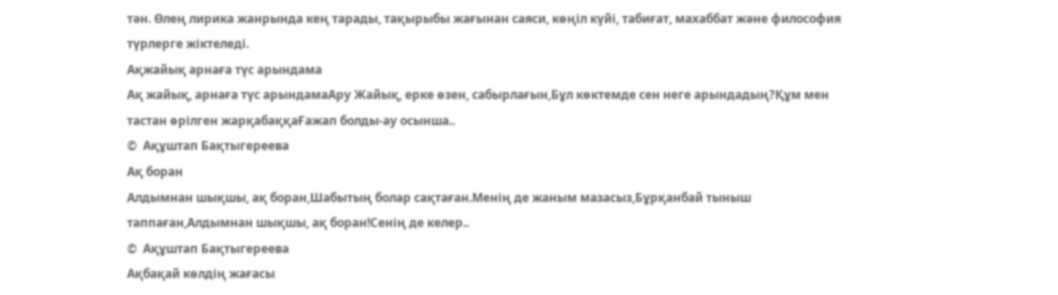тән. Өлең лирика жанрында кең тарады, тақырыбы жағынан саяси, көңіл күйі, табиғат, махаббат және философия түрлерге жіктеледі.
Ақжайық арнаға түс арындама
Ақ жайық, арнаға түс арындамаАру Жайық, ерке өзен, сабырлағын,Бұл көктемде сен неге арындадың?Құм мен тастан өрілген жарқабаққаҒажап болды-ау осынша..
©  Ақұштап Бақтыгереева
Ақ боран
Алдымнан шықшы, ақ боран,Шабытың болар сақтаған.Менің де жаным мазасыз,Бұрқанбай тыныш таппаған,Алдымнан шықшы, ақ боран!Сенің де келер..
©  Ақұштап Бақтыгереева
Ақбақай көлдің жағасы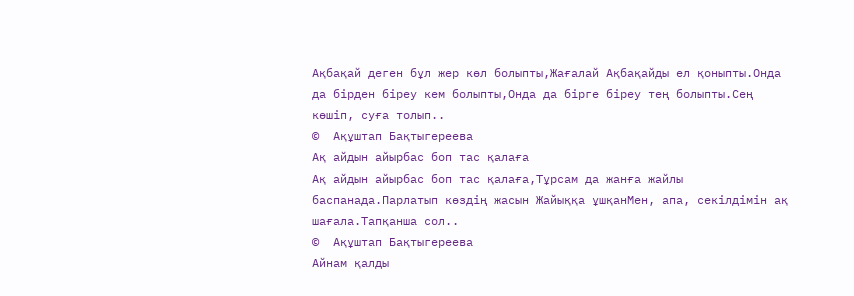Ақбақай деген бұл жер көл болыпты,Жағалай Ақбақайды ел қоныпты.Онда да бірден біреу кем болыпты,Онда да бірге біреу тең болыпты.Сең көшіп, суға толып..
©  Ақұштап Бақтыгереева
Ақ айдын айырбас боп тас қалаға
Ақ айдын айырбас боп тас қалаға,Тұрсам да жанға жайлы баспанада.Парлатып көздің жасын Жайыққа ұшқанМен, апа, секілдімін ақ шағала.Тапқанша сол..
©  Ақұштап Бақтыгереева
Айнам қалды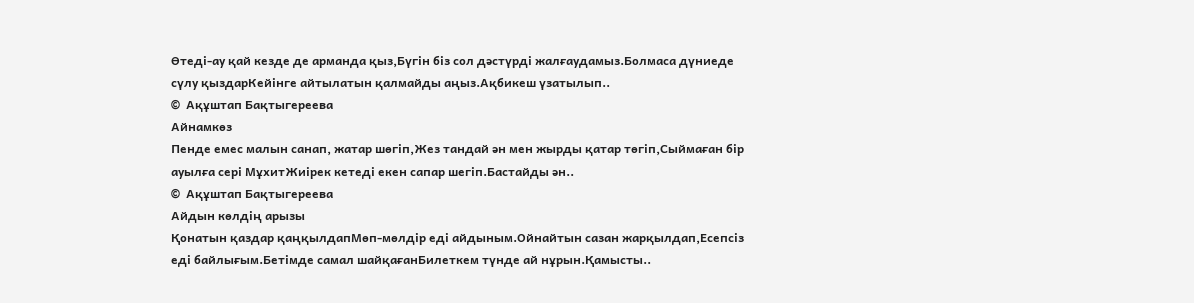Өтеді-ау қай кезде де арманда қыз,Бүгін біз сол дәстүрді жалғаудамыз.Болмаса дүниеде сүлу қыздарКейінге айтылатын қалмайды аңыз.Ақбикеш үзатылып..
©  Ақұштап Бақтыгереева
Айнамкөз
Пенде емес малын санап, жатар шөгіп,Жез тандай ән мен жырды қатар төгіп,Сыймаған бір ауылға сері МұхитЖиірек кетеді екен сапар шегіп.Бастайды ән..
©  Ақұштап Бақтыгереева
Айдын көлдің арызы
Қонатын қаздар қаңқылдапМөп-мөлдір еді айдыным.Ойнайтын сазан жарқылдап,Есепсіз еді байлығым.Бетімде самал шайқағанБилеткем түнде ай нұрын.Қамысты..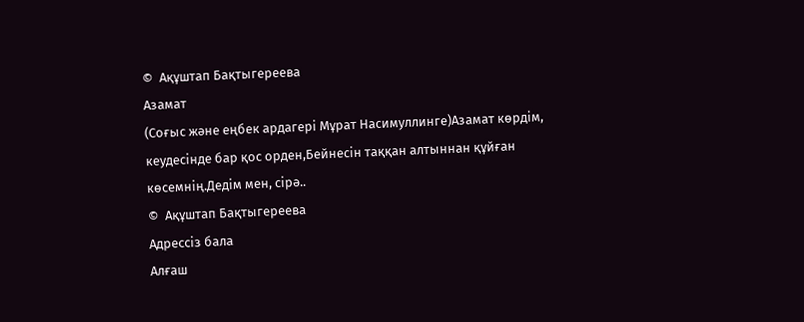©  Ақұштап Бақтыгереева
Азамат
(Соғыс және еңбек ардагері Мұрат Насимуллинге)Азамат көрдім, кеудесінде бар қос орден,Бейнесін таққан алтыннан құйған көсемнің.Дедім мен, сірә..
©  Ақұштап Бақтыгереева
Адрессіз бала
Алғаш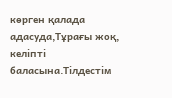көрген қалада адасуда,Тұрағы жоқ, келіпті баласына.Тілдестім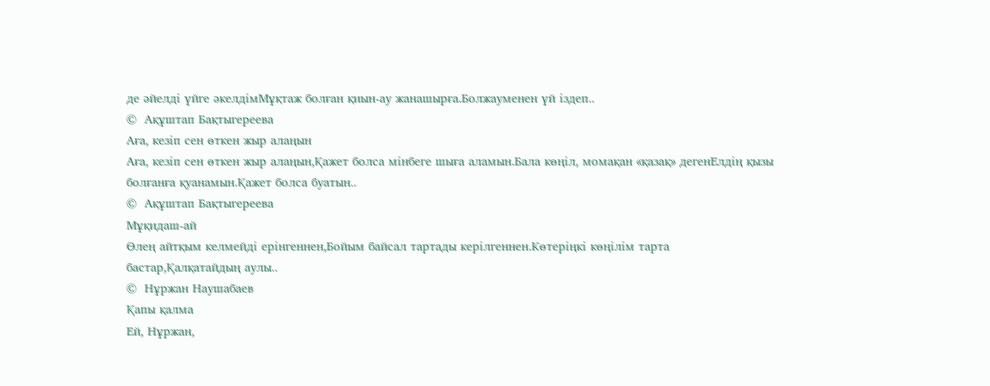де әйелді үйге әкелдімМұқтаж болған қиын-ау жанашырға.Болжауменен үй іздеп..
©  Ақұштап Бақтыгереева
Аға, кезіп сен өткен жыр алаңын
Аға, кезіп сен өткен жыр алаңын,Қажет болса мінбеге шыға аламын.Бала көңіл, момақан «қазақ» дегенЕлдің қызы болғанға қуанамын.Қажет болса буатын..
©  Ақұштап Бақтыгереева
Мұқидаш-ай
Өлең айтқым келмейді ерінгеннен,Бойым байсал тартады керілгеннен.Көтеріңкі көңілім тарта бастар,Қалқатайдың аулы..
©  Нұржан Наушабаев
Қапы қалма
Ей, Нұржан,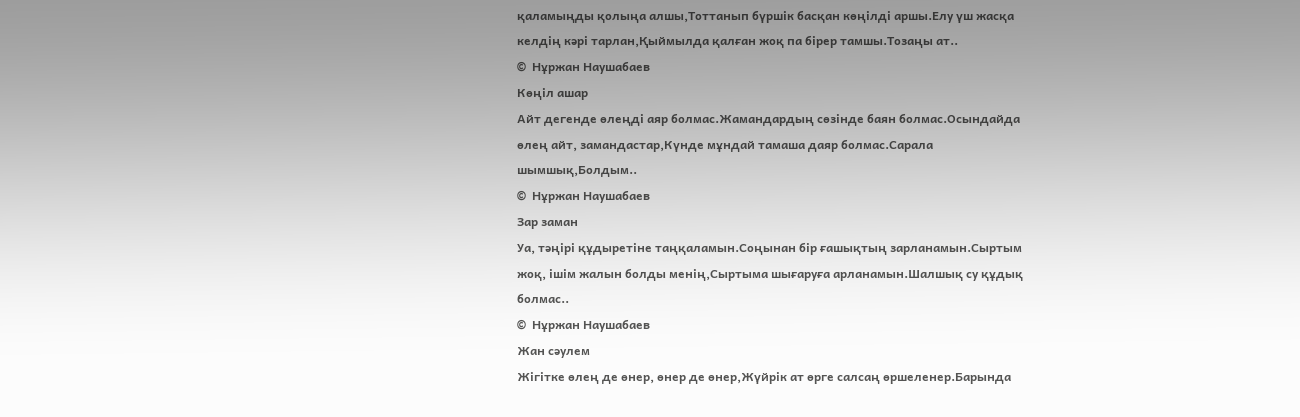қаламыңды қолыңа алшы,Тоттанып бүршік басқан көңілді аршы.Елу үш жасқа келдің кәрі тарлан,Қыймылда қалған жоқ па бірер тамшы.Тозаңы ат..
©  Нұржан Наушабаев
Көңіл ашар
Айт дегенде өлеңді аяр болмас.Жамандардың сөзінде баян болмас.Осындайда өлең айт, замандастар,Күнде мұндай тамаша даяр болмас.Сарала шымшық,Болдым..
©  Нұржан Наушабаев
Зар заман
Уа, тәңірі құдыретіне таңқаламын.Соңынан бір ғашықтың зарланамын.Сыртым жоқ, ішім жалын болды менің,Сыртыма шығаруға арланамын.Шалшық су құдық болмас..
©  Нұржан Наушабаев
Жан сәулем
Жігітке өлең де өнер, өнер де өнер,Жүйрік ат өрге салсаң өршеленер.Барында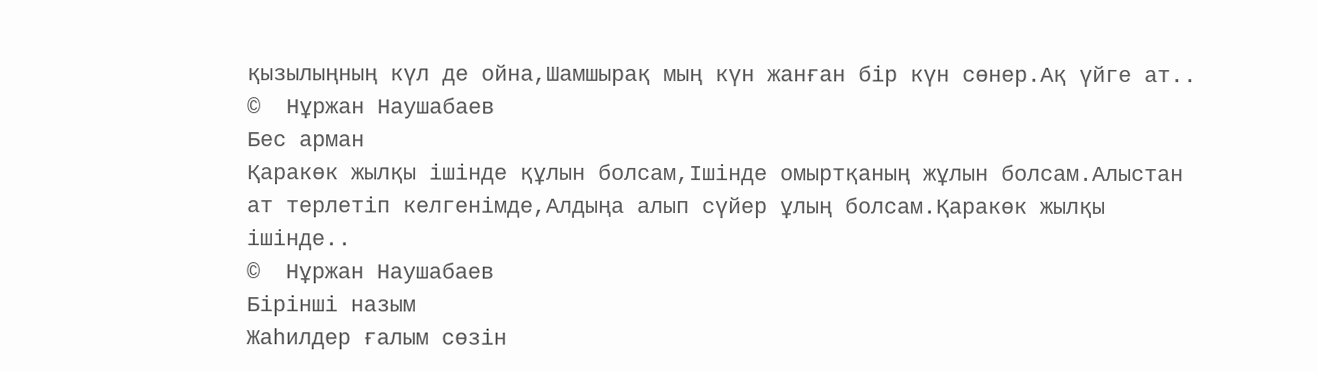қызылыңның күл де ойна,Шамшырақ мың күн жанған бір күн сөнер.Ақ үйге ат..
©  Нұржан Наушабаев
Бес арман
Қаракөк жылқы ішінде құлын болсам,Ішінде омыртқаның жұлын болсам.Алыстан ат терлетіп келгенімде,Алдыңа алып сүйер ұлың болсам.Қаракөк жылқы ішінде..
©  Нұржан Наушабаев
Бірінші назым
Жаһилдер ғалым сөзін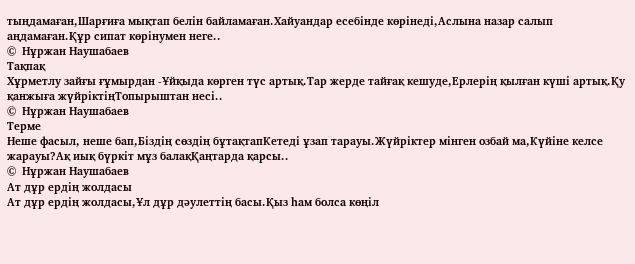тыңдамаған,Шарғиға мықтап белін байламаған.Хайуандар есебінде көрінеді,Аслына назар салып аңдамаған.Құр сипат көрінумен неге..
©  Нұржан Наушабаев
Тақпақ
Хұрметлу зайғы ғұмырдан -Ұйқыда көрген түс артық.Тар жерде тайғақ кешуде,Ерлерің қылған күші артық.Қу қанжыға жүйріктіңТопырыштан несі..
©  Нұржан Наушабаев
Терме
Неше фасыл, неше бап,Біздің сөздің бұтақтапКетеді ұзап тарауы.Жүйріктер мінген озбай ма,Күйіне келсе жарауы?Ақ иық бүркіт мұз балақҚаңтарда қарсы..
©  Нұржан Наушабаев
Ат дұр ердің жолдасы
Ат дұр ердің жолдасы,Ұл дұр дәулеттің басы.Қыз һам болса көңіл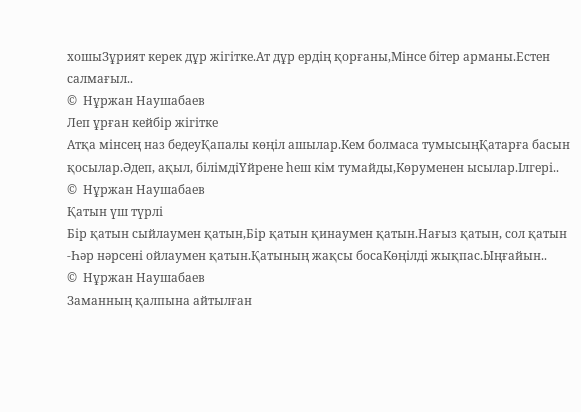хошыЗұрият керек дұр жігітке.Ат дұр ердің қорғаны,Мінсе бітер арманы.Естен салмағыл..
©  Нұржан Наушабаев
Леп ұрған кейбір жігітке
Атқа мінсең наз бедеуҚапалы көңіл ашылар.Кем болмаса тумысыңҚатарға басын қосылар.Әдеп, ақыл, білімдіҮйрене һеш кім тумайды,Көруменен ысылар.Ілгері..
©  Нұржан Наушабаев
Қатын үш түрлі
Бір қатын сыйлаумен қатын,Бір қатын қинаумен қатын.Нағыз қатын, сол қатын -Һәр нәрсені ойлаумен қатын.Қатының жақсы босаКөңілді жықпас.Ыңғайын..
©  Нұржан Наушабаев
Заманның қалпына айтылған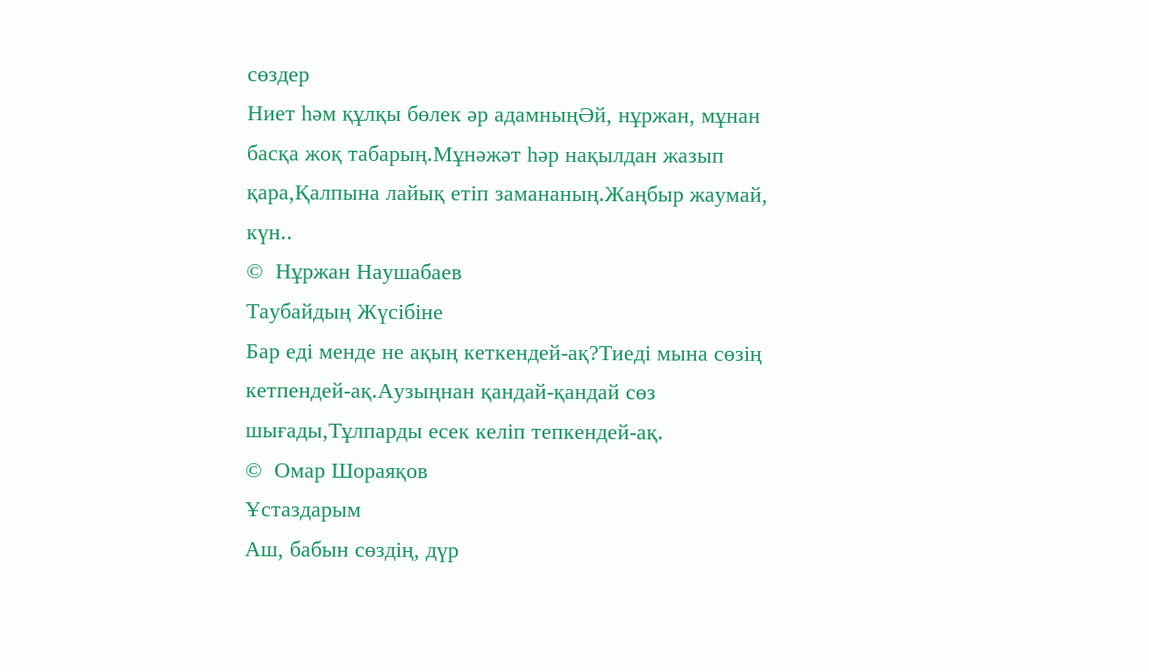сөздер
Ниет һәм құлқы бөлек әр адамныңӘй, нұржан, мұнан басқа жоқ табарың.Мұнәжәт һәр нақылдан жазып қара,Қалпына лайық етіп замананың.Жаңбыр жаумай, күн..
©  Нұржан Наушабаев
Таубайдың Жүсібіне
Бар еді менде не ақың кеткендей-ақ?Тиеді мына сөзің кетпендей-ақ.Аузыңнан қандай-қандай сөз шығады,Тұлпарды есек келіп тепкендей-ақ.
©  Омар Шораяқов
Ұстаздарым
Аш, бабын сөздің, дүр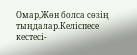Омар,Жөн болса сөзің тыңдалар.Келіспесе кестесі-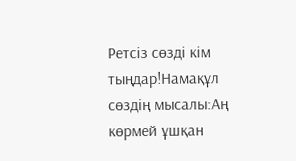Ретсіз сөзді кім тыңдар!Намақұл сөздің мысалы:Аң көрмей ұшқан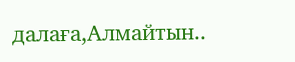далаға,Алмайтын..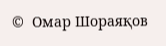©  Омар Шораяқов